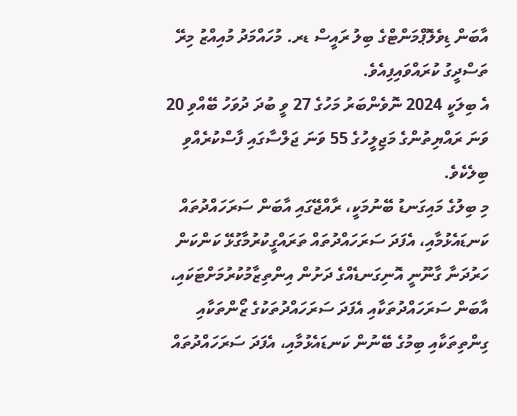އާބަން ޑިވެލޮޕްމަންޓްގެ ބިލު ރައީސް ޑރ. މުހައްމަދު މުއިއްޒު މިރޭ ތަސްދީގު ކުރައްވައިފިއެވެ.
އެ ބިލަކީ 2024 ނޮވެންބަރު މަހުގެ 27 ވީ ބުދަ ދުވަހު ބޭއްވި 20 ވަނަ ރައްޔިތުންގެ މަޖިލީހުގެ 55 ވަނަ ޖަލްސާގައި ފާސްކުރެއްވި ބިލެކެވެ.
މި ބިލުގެ މައިގަނޑު ބޭނުމަކީ، ރާއްޖޭގައި އާބަން ސަރަހައްދުތައް ކަނޑައެޅުމާއި، އެފަދަ ސަރަހައްދުތައް ތަރައްގީކުރުމާގުޅޭ ކަންކަން ހަރުދަނާ ގާނޫނީ އޮނިގަނޑެއްގެ ދަށުން އިންތިޒާމުކުރުމަށްޓަކައި، އާބަން ސަރަހައްދުތަކާއި އެފަދަ ސަރަހައްދުތަކުގެ ޒޯންތަކާއި ގިންތިތަކާއި ބިމުގެ ބޭނުން ކަނޑައެޅުމާއި، އެފަދަ ސަރަހައްދުތައް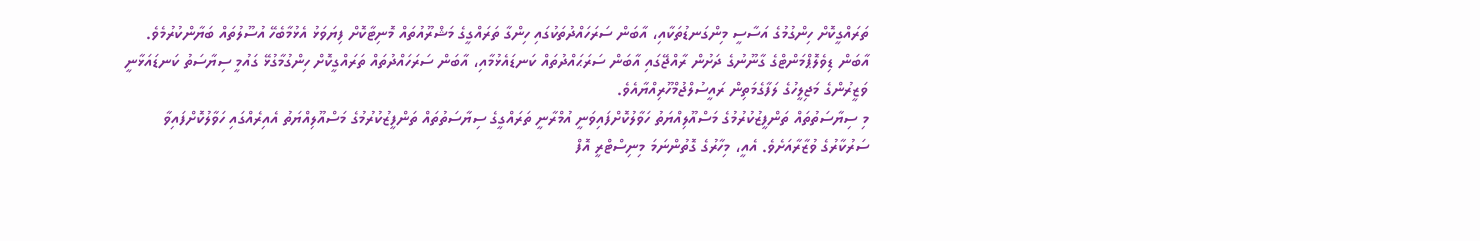ތަރައްގީކޮށް ހިންގުމުގެ އަސާސީ މިންގަނޑުތަކާއި، އާބަން ސަރަހައްދުތަކުގައި ހިންގާ ތަރައްގީގެ މަޝްރޫއުތައް މޮނިޓާކޮށް ފިޔަވަޅު އެޅުމާބެހޭ އުސޫލުތައް ބަޔާންކުރުމެވެ.
އާބަން ޑިވެލޮޕްމަންޓްގެ ގާނޫނުގެ ދަށުން ރާއްޖޭގައި އާބަން ސަރަޙައްދުތައް ކަނޑައެޅުމާއި، އާބަން ސަރަހައްދުތައް ތަރައްގީކޮށް ހިންގުމާގުޅޭ ގައުމީ ސިޔާސަތު ކަނޑައަޅާނީ ވަޒީރުންގެ މަޖިލީހުގެ ލަފާގެމަތިން ރައީސުލްޖުމްހޫރިއްޔާއެވެ.
މި ސިޔާސަތުތައް ތަންފީޒުކުރުމުގެ މަސްއޫލިއްޔަތު ހަވާލުކޮށްފައިވަނީ އުމްރާނީ ތަރައްގީގެ ސިޔާސަތުތައް ތަންފީޒުކުރުމުގެ މަސްއޫލިއްޔަތު އެއިރެއްގައި ހަވާލުކޮށްފައިވާ ސަރުކާރުގެ ވުޒާރާއަށެވެ. އެއީ، މިހާރުގެ ގޮތުންނަމަ މިނިސްޓްރީ އޮފް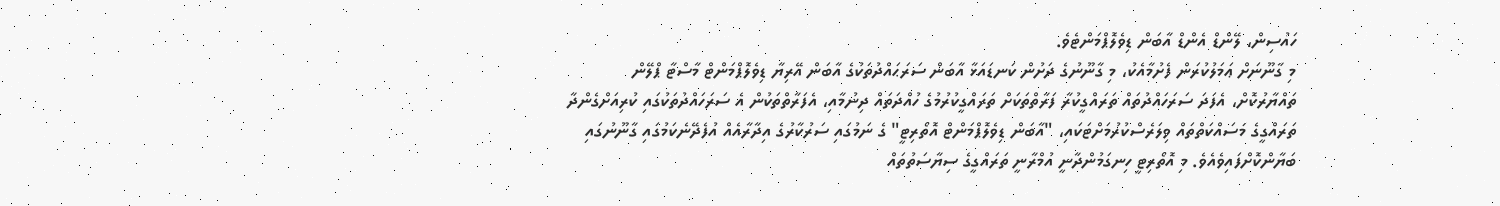ހައުސިން، ލޭންޑް އެންޑް އާބަން ޑިވެލޮޕްމަންޓެވެ.
މި ގާނޫނަށް ޢަމަލުކުރަން ފެށުމާއެކު، މި ގާނޫނުގެ ދަށުން ކަނޑައަޅާ އާބަން ސަރަޙައްދުތަކުގެ އާބަން އޭރިޔާ ޑިވެލޮޕްމަންޓް މާސްޓާ ޕްލޭން ތައްޔާރުކޮށް، އެފަދަ ސަރަހައްދުތައް ތަރައްގީކުރާ ފަރާތްތަކަށް ތަރައްގީކުރުމުގެ ހުއްދަތައް ދިނުމާއި، އެފަރާތްތަކުން އެ ސަރަހައްދުތަކުގައި ކުރިއަށްގެންދާ ތަރައްގީގެ މަސައްކަތްތައް ވިލަރެސްކުރުމަށްޓަކައި، "އާބަން ޑިވެލޮޕްމަންޓް އޮތޯރިޓީ" ގެ ނަމުގައި ސަރުކާރުގެ އިދާރާއެއް އުފެދޭނެކަމުގައި ގާނޫނުގައި ބަޔާންކޮށްފައިވެއެވެ. މި އޮތޯރިޓީ ހިނގަމުންދާނީ އުމްރާނީ ތަރައްގީގެ ސިޔާސަތުތައް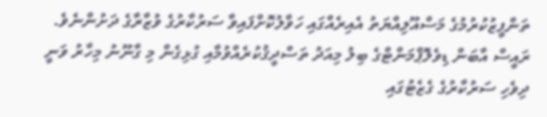ތަންފީޒުކުރުމުގެ މަސްއޫލިއްޔަތު އެއިރެއްގައި ހަވާލުކޮށްފައިވާ ސަރުކާރުގެ ވުޒާރާގެ ދަށުންނެވެ.
ރައީސް އާބަން ޑިވެލޮޕްމަންޓްގެ ބިލު މިއަދު ތަސްދީޤުކުރެއްވުމާއި ގުޅިގެން މި ގާނޫނު މިހާރު ވަނީ ދިވެހި ސަރުކާރުގެ ގެޒެޓުގައި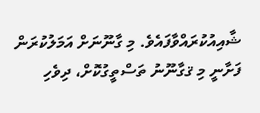ޝާއިއުކުރައްވާފައެވެ. މި ގާނޫނަށް އަމަލުކުރަން ފަށާނީ މި ޤގާނޫނު ތަސްތީގުކޮށް، ދިވެހި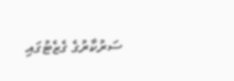ސަރުކާރުގެ ގެޒެޓުގައި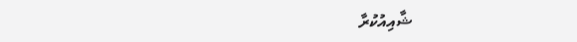ޝާއިއުކުރާ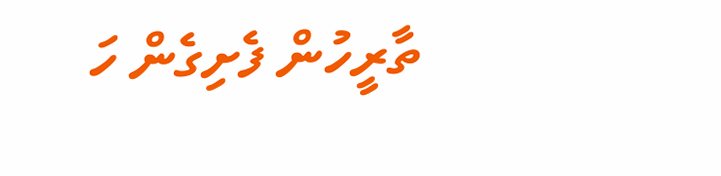ތާރީހުން ފެށިގެން ހަ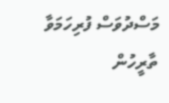މަސްދުވަސް ފުރިހަމަވާ ތާރީހުން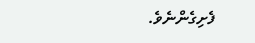ފެށިގެންނެވެ.